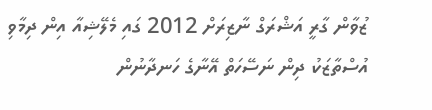ޒުވާން ގާރީ އަޝްރަގް ނާޒިރަށް 2012 ގައި މެލޭޝިއާ އިން ދިމާވި އުސްތާޒަކު ދިން ނަސޭހަތް އޭނާގެ ހަނދާނުން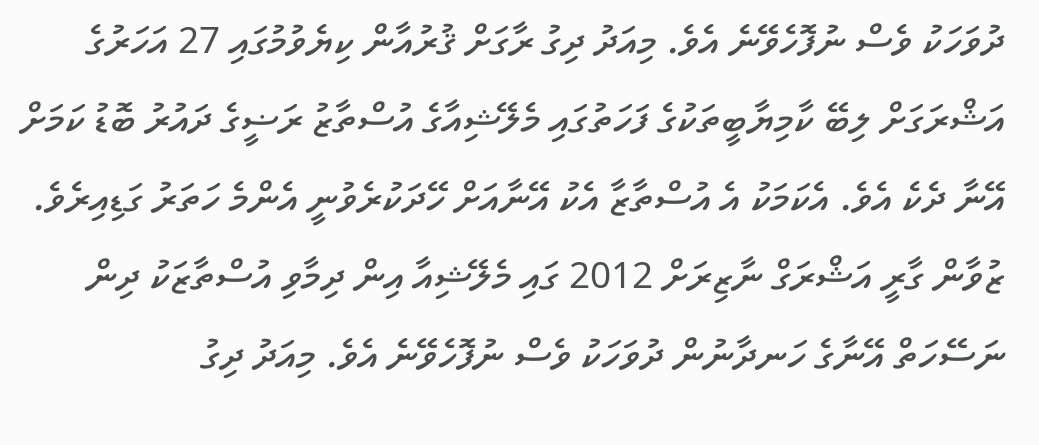ދުވަހަކު ވެސް ނުފޮހެވޭނެ އެވެ. މިއަދު ދިގު ރާގަށް ޤުރުއާން ކިޔެވުމުގައި 27 އަހަރުގެ އަޝްރަގަށް ލިބޭ ކާމިޔާބީތަކުގެ ފަހަތުގައި މެލޭޝިއާގެ އުސްތާޒު ރަޟީގެ ދައުރު ބޮޑު ކަމަށް އޭނާ ދެކެ އެވެ. އެކަމަކު އެ އުސްތާޒާ އެކު އޭނާއަށް ހޭދަކުރެވުނީ އެންމެ ހަތަރު ގަޑިއިރެވެ.
ޒުވާން ގާރީ އަޝްރަގް ނާޒިރަށް 2012 ގައި މެލޭޝިއާ އިން ދިމާވި އުސްތާޒަކު ދިން ނަސޭހަތް އޭނާގެ ހަނދާނުން ދުވަހަކު ވެސް ނުފޮހެވޭނެ އެވެ. މިއަދު ދިގު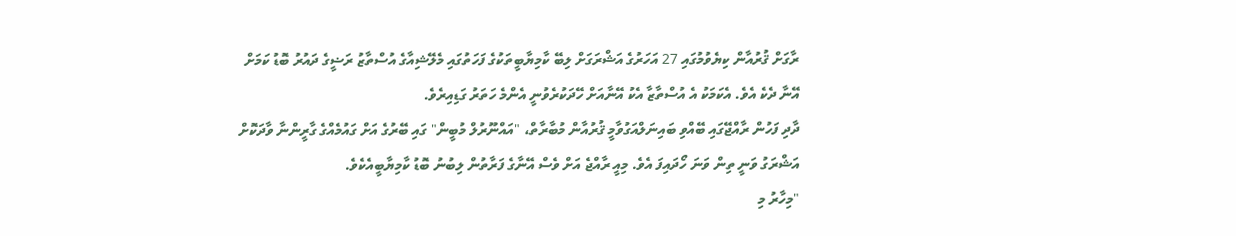ރާގަށް ޤުރުއާން ކިޔެވުމުގައި 27 އަހަރުގެ އަޝްރަގަށް ލިބޭ ކާމިޔާބީތަކުގެ ފަހަތުގައި މެލޭޝިއާގެ އުސްތާޒު ރަޟީގެ ދައުރު ބޮޑު ކަމަށް އޭނާ ދެކެ އެވެ. އެކަމަކު އެ އުސްތާޒާ އެކު އޭނާއަށް ހޭދަކުރެވުނީ އެންމެ ހަތަރު ގަޑިއިރެވެ.
ދާދި ފަހުން ރާއްޖޭގައި ބޭއްވި ބައިނަލްއަގުވާމީ ޤުރުއާން މުބާރާތް، "އައްނޫރުލް މުބީން" ގައި ބޭރުގެ އަށް ގައުމެއްގެ ގާރީންނާ ވާދަކޮށް އަޝްރަގު ވަނީ ތިން ވަނަ ހޯދައިފަ އެވެ. މިއީ ރާއްޖެ އަށް ވެސް އޭނާގެ ފަރާތުން ލިބުނު ބޮޑު ކާމިޔާބީއެކެވެ.
"މިހާރު މި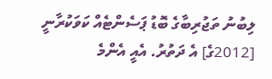ލިބުނު ތަޖުރިބާގެ ބޮޑު ޕަސެންޓެއް ކަވަކުރާނީ [2012ގެ] އެ ދަތުރު. އެއީ އެންމެ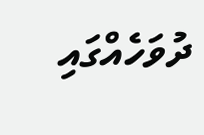ދުވަހެއްގައި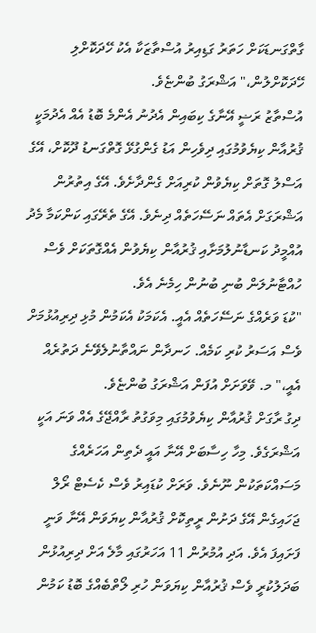ގާތްގަނޑަކަށް ހަތަރު ގަޑިއިރު އުސްތާޒަކާ އެކު ހޭދަކޮށްލި ހޭދަކޮށްލުން،" އަޝްރަގު ބުންޏެވެ.
އުސްތާޒު ރަޟީ އޭނާގެ ކިބައިން އެދުނު އެންމެ ބޮޑު އެއް އެދުމަކީ ޤުރުއާން ކިޔެވުމުގައި ދިވެހިން އަޑު ގެންގުޅޭ ގޮތްގަނޑު ދޫކޮށް، އޭގެ އަސްލު ގޮތަށް ކިޔެވުން ކުރިއަށް ގެންދާށެވެ. އޭގެ އިތުރުން އަޝްރަގަށް އެތައް ނަސޭހަތެއް ދިނެވެ. އޭގެ ތެރޭގައި ކަންކަމާ މެދު އުއްމީދު ކަނޑާނުލުމަށާއި ޤުރުއާން ކިޔެވުން އެއްގޮތަކަށް ވެސް ހުއްޓާނުލަން ބުނި ބުނުން ހިމެނެ އެވެ.
"ކުޑަ ވަރެއްގެ ނަސޭހަތެއް އެއީ. އެކަމަކު އެކަމުން މުޅި ދިރިއުޅުމަށް ވެސް އަސަރު ކުރި ކަމެއް. ހަނދާން ނައްތާނުލެވޭނެ ދަތުރެއް އެއީ،" މ. ވޭވަށަށް އުފަން އަޝްރަގު ބުންޏެވެ.
ދިގު ރާގަށް ޤުރުއާން ކިޔެވުމުގައި މިވަގުތު ރާއްޖޭގެ އެއް ވަނަ އަކީ އަޝްރަގެވެ. މިހާ ހިސާބަށް އޭނާ އައީ ދެތިން އަހަރެއްގެ މަސައްކަތަކުން ނޫނެވެ. ވަރަށް ކުޑައިރު ވެސް ކެސެޓް ރޯލް ޖަހައިގެން އޭގެ ދަށުން ރީތިކޮށް ޤުރުއާން ކިޔަވަން އޭނާ ވަނީ ފަށައިފަ އެވެ. އަދި އުމުރުން 11 އަހަރުގައި މާލެ އަށް ދިރިއުޅުން ބަދަލުކުރީ ވެސް ޤުރުއާން ކިޔަވަން ހުރި ލޯތްބެއްގެ ބޮޑު ކަމުން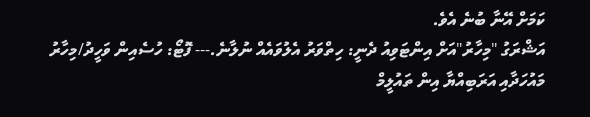ކަމަށް އޭނާ ބުނެ އެވެ.
އަޝްރަގު "މިހާރު"އަށް އިންޓަވިއު ދެނީ: ހިތްވަރު އެލުވައެއް ނުލާނެ.--- ފޮޓޯ: ހުސެއިން ވަހީދު/މިހާރު
މައުހަދާއި އަރަބިއްޔާ އިން ތައުލީމް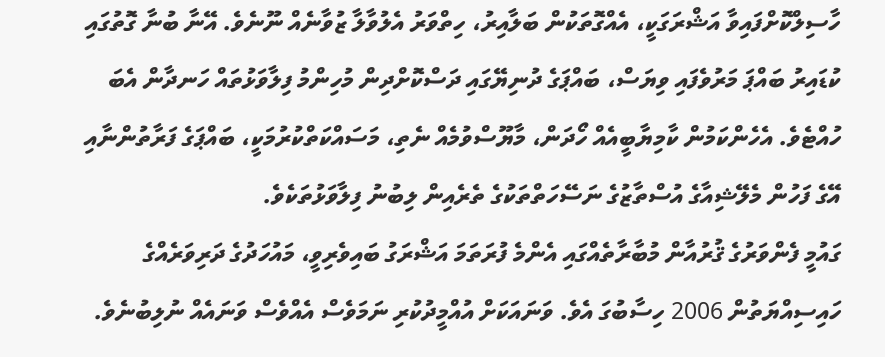ހާސިލްކޮށްފައިވާ އަޝްރަގަކީ، އެއްގޮތަކުން ބަލާއިރު، ހިތްވަރު އެލުވާލާ ޒުވާނެއް ނޫނެވެ. އޭނާ ބުނާ ގޮތުގައި ކުޑައިރު ބައްޕަ މަރުވެފައި ވިޔަސް، ބައްޕަގެ ދުނިޔޭގައި ދަސްކޮށްދިން މުހިންމު ފިލާވަޅުތައް ހަނދާން އެބަ ހުއްޓެވެ. އެހެންކަމުން ކާމިޔާބީއެއް ހޯދަން، މާޔޫސްވުމެއް ނެތި، މަސައްކަތްކުރުމަކީ، ބައްޕަގެ ފަރާތުންނާއި އޭގެ ފަހުން މެލޭޝިއާގެ އުސްތާޒުގެ ނަސޭހަތްތަކުގެ ތެރެއިން ލިބުނު ފިލާވަޅުތަކެވެ.
ގައުމީ ފެންވަރުގެ ޤުރުއާން މުބާރާތެއްގައި އެންމެ ފުރަތަމަ އަޝްރަގު ބައިވެރިވީ، މައުހަދުގެ ދަރިވަރެއްގެ ހައިސިއްޔަތުން 2006 ހިސާބުގަ އެވެ. ވަނައަކަށް އުއްމީދުކުރި ނަމަވެސް އެއްވެސް ވަނައެއް ނުލިބުނެވެ.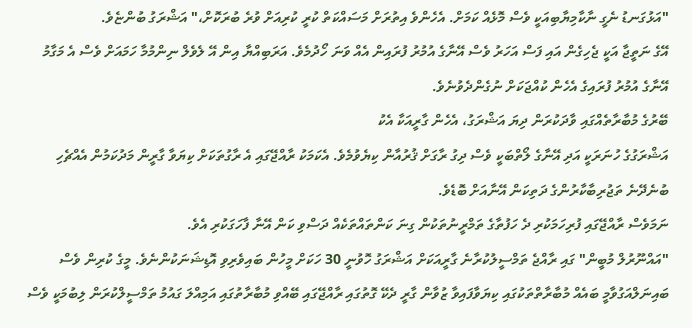"އަޅުގަނޑު ނެގީ ނާކާމިޔާބިއަކީ ވެސް މޮޅެއް ކަމަށް. އެހެންވެ އިތުރަށް މަސައްކަތް ކުރީ ކުރިއަށް ވުރެ ބުރަކޮށް،" އަޝްރަގު ބުންޏެވެ.
އޭގެ ނަތީޖާ އަކީ ޖެހިގެން އައި ފަސް އަހަރު ވެސް އޭނާގެ އުމުރު ފުރައިން އެއް ވަނަ ހޯދުމެވެ. އަރަބިއްޔާ އިން އޭ ލެވެލް ނިންމުމާ ހަމައަށް ވެސް އެ މަގާމު އޭނާގެ އުމުރު ފުރައިގެ އެހެން ކުއްޖަކަށް ނުގެންދެވުނެވެ.
ބޭރުގެ މުބާރާތެއްގައި ވާދަކުރަން ދިޔަ އަޝްރަގު، އެހެން ގާރީއަކާ އެކު
އަޝްރަގުގެ ހުނަރަކީ އަދި އޭނާގެ ލޯތްބަކީ ވެސް ދިގު ރާގަށް ޤުރުއާން ކިޔެވުމެވެ. އެކަމަކު ރާއްޖޭގައި އެ ރާގުތަކަށް ކިޔަވާ ގާރީން މަދުކަމުން އެއްޗެހި ބުނެދޭނެ ތަޖުރިބާކާރުންގެ ދަތިކަން އޭނާއަށް ބޮޑެވެ.
ނަމަވެސް ރާއްޖޭގައި ފުރިހަމަކުރި ދެ ހަފުތާގެ ތަމްރީނުތަކުން ގިނަ ކަންތައްތަކެއް ދަސްވި ކަން އޭނާ ފާހަގަކުރި އެވެ.
"އައްނޫރުލް މުބީން" ގައި ރާއްޖެ ތަމްސީލުކުރާނެ ގާރީއަކަށް އަޝްރަގު ހޮވުނީ 30 ހަކަށް މީހުން ބައިވެރިވި އޮޑިޝަނަކުންނެވެ. މީގެ ކުރިން ވެސް ބައިނަލްއަގުވާމީ ބައެއް މުބާރާތްތަކުގައި ކިޔަވާފައިވާ ޒުވާން ގާރީ ދެކޭ ގޮތުގައި ރާއްޖޭގައި ބޭއްވި މުބާރާތުގައި އަމިއްލަ ގައުމު ތަމްސީލްކުރަން ލިބުމަކީ ވެސް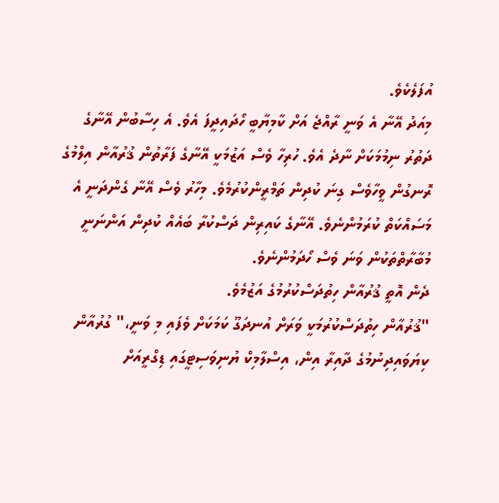އުފަލެކެވެ.
މިއަދު އޭނާ އެ ވަނީ ރާއްޖެ އަށް ކާމިޔާބީ ހޯދައިދީފަ އެވެ. އެ ހިސާބުން އޭނާގެ ދަތުރު ނިމުމަކަށް ނާދެ އެވެ. ހުރިހާ ވެސް އަޒުމަކީ އޭނާގެ ފަރާތުން ޤުރުއާން އިލްމުގެ ރޮނގުން ވީހާވެސް ގިނަ ކުދިން ތަމްރީންކުރުމެވެ. މިހާރު ވެސް އޭނާ ގެންދަނީ އެ މަސައްކަތް ކުރަމުންނެވެ. އޭނާގެ ކައިރިން ދަސްކުރާ ބައެއް ކުދިން އަންނަނީ މުބާރާތްތަކުން ވަނަ ވެސް ހޯދަމުންނެވެ.
ދެން އޮތީ ޤުރުއާން ހިތުދަސްކުރުމުގެ އަޒުމެވެ.
"ޤުރުއާން ހިތުދަސްކުރުމަކީ ވަރަށް އުނދަގޫ ކަމަކަށް ވެފައި މި ވަނީ،" ގުރުއާން ކިޔަވައިދިނުމުގެ ދާއިރާ އިން، އިސްލާމިކް ޔުނިވަސިޓީގައި ޑިގްރީއަށް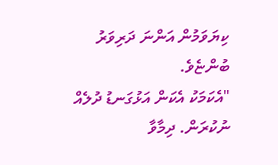ކިޔަވަމުން އަންނަ ދަރިވަރު ބުންޏެވެ.
"އެކަމަކު އެކަން އަޅުގަނޑު ދުލެއް ނުކުރަން. ދިމާވާ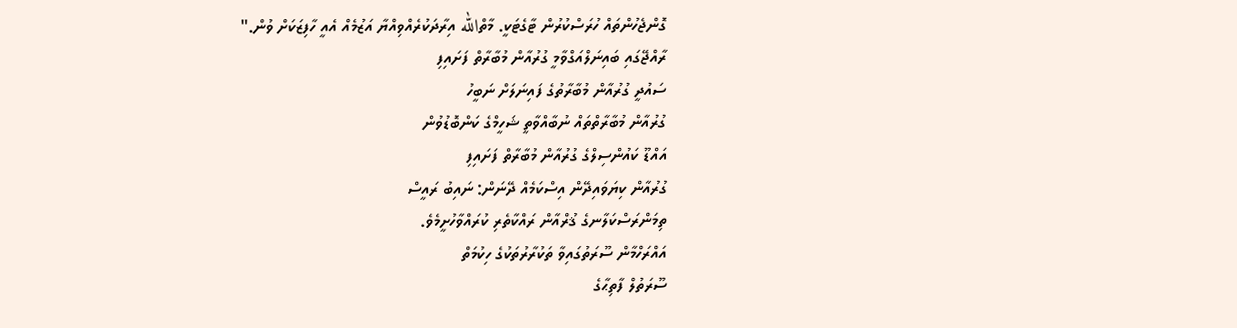ގޮންޖެހުންތައް ހުރަސްކުރުން ޓާގެޓަކީ. މާތްالله އިރާދަކުރެއްވިއްޔާ އަޒުމެއް އެއީ ހާފިޒަކަށް ވުން."
ރާއްޖޭގައި ބައިނަލްއަގްވާމީ ގުރުއާން މުބާރާތް ފަށައިފި
ސައުދީ ގުރުއާން މުބާރާތުގެ ފައިނަލަށް ނަބީހު
ގުރުއާން މުބާރާތްތައް ނުބާއްވާތީ ޝަހީމްގެ ކަންބޮޑުވުން
އައްޑޫ ކައުންސިލްގެ ގުރުއާން މުބާރާތް ފަށައިފި
ގުރުއާން ކިޔަވައިދޭން އިސްކަމެއް ދޭނަން: ނައިބު ރައީސް
ތިމަންރަސްކަލާނގެ ޤުރްއާން ރައްކާތެރި ކުރައްވާހުށީމެވެ.
އައްރަހްމާން ސޫރަތުގައިވާ ތަކުރާރުތަކުގެ ހިކުމަތް
ސޫރަތުލް ފާތިޙާގެ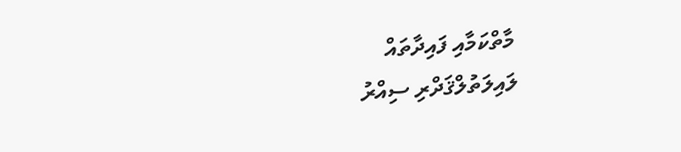މާތްކަމާއި ފައިދާތައް
ލައިލަތުލްޤަދްރި ސިއްރު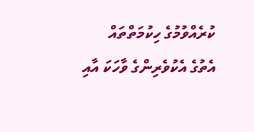ކުރެއްވުމުގެ ހިކުމަތްތައް
އެތުގެ އެކުވެރިންގެ ވާހަކަ އާއި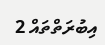އިބުރަތްތައް 2